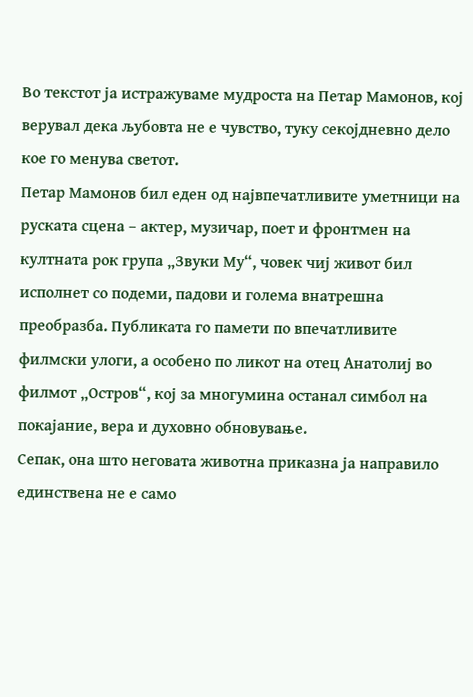Во текстот ја истражуваме мудроста на Петар Мамонов, кој верувал дека љубовта не е чувство, туку секојдневно дело кое го менува светот.
Петар Мамонов бил еден од највпечатливите уметници на руската сцена – актер, музичар, поет и фронтмен на култната рок група „Звуки Му“, човек чиј живот бил исполнет со подеми, падови и голема внатрешна преобразба. Публиката го памети по впечатливите филмски улоги, а особено по ликот на отец Анатолиј во филмот „Остров“, кој за многумина останал симбол на покајание, вера и духовно обновување.
Сепак, она што неговата животна приказна ја направило единствена не е само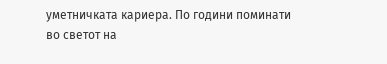уметничката кариера. По години поминати во светот на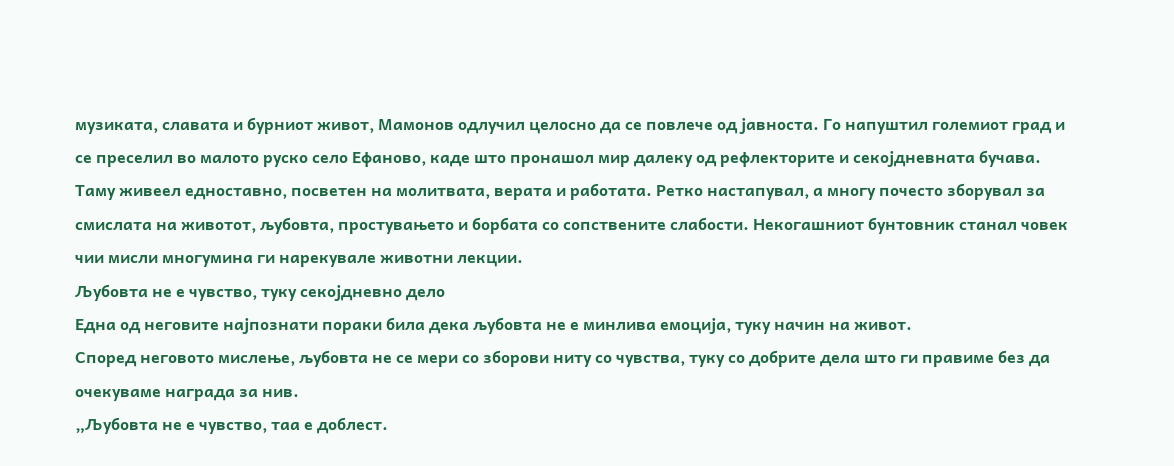музиката, славата и бурниот живот, Мамонов одлучил целосно да се повлече од јавноста. Го напуштил големиот град и се преселил во малото руско село Ефаново, каде што пронашол мир далеку од рефлекторите и секојдневната бучава.
Таму живеел едноставно, посветен на молитвата, верата и работата. Ретко настапувал, а многу почесто зборувал за смислата на животот, љубовта, простувањето и борбата со сопствените слабости. Некогашниот бунтовник станал човек чии мисли многумина ги нарекувале животни лекции.
Љубовта не е чувство, туку секојдневно дело
Една од неговите најпознати пораки била дека љубовта не е минлива емоција, туку начин на живот.
Според неговото мислење, љубовта не се мери со зборови ниту со чувства, туку со добрите дела што ги правиме без да очекуваме награда за нив.
„Љубовта не е чувство, таа е доблест.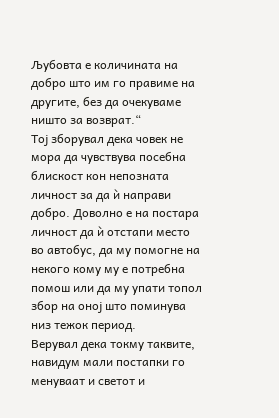Љубовта е количината на добро што им го правиме на другите, без да очекуваме ништо за возврат.“
Тој зборувал дека човек не мора да чувствува посебна блискост кон непозната личност за да ѝ направи добро. Доволно е на постара личност да ѝ отстапи место во автобус, да му помогне на некого кому му е потребна помош или да му упати топол збор на оној што поминува низ тежок период.
Верувал дека токму таквите, навидум мали постапки го менуваат и светот и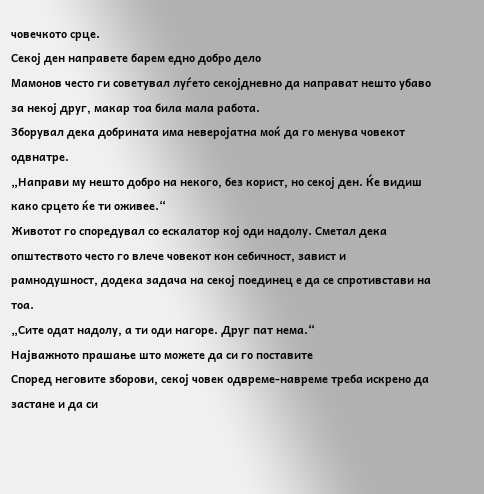човечкото срце.
Секој ден направете барем едно добро дело
Мамонов често ги советувал луѓето секојдневно да направат нешто убаво за некој друг, макар тоа била мала работа.
Зборувал дека добрината има неверојатна моќ да го менува човекот одвнатре.
„Направи му нешто добро на некого, без корист, но секој ден. Ќе видиш како срцето ќе ти оживее.“
Животот го споредувал со ескалатор кој оди надолу. Сметал дека општеството често го влече човекот кон себичност, завист и рамнодушност, додека задача на секој поединец е да се спротивстави на тоа.
„Сите одат надолу, а ти оди нагоре. Друг пат нема.“
Најважното прашање што можете да си го поставите
Според неговите зборови, секој човек одвреме-навреме треба искрено да застане и да си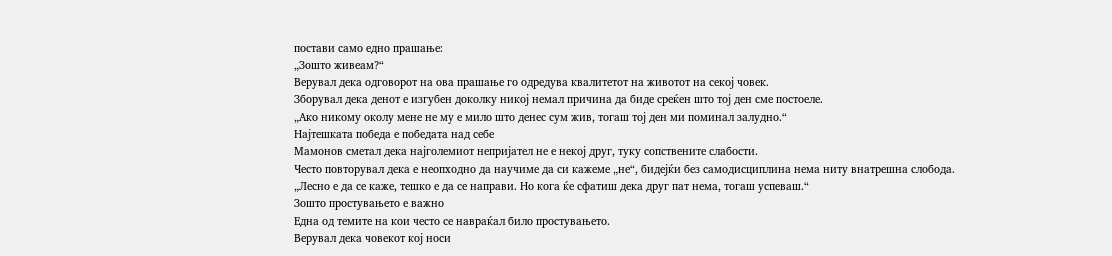постави само едно прашање:
„Зошто живеам?“
Верувал дека одговорот на ова прашање го одредува квалитетот на животот на секој човек.
Зборувал дека денот е изгубен доколку никој немал причина да биде среќен што тој ден сме постоеле.
„Ако никому околу мене не му е мило што денес сум жив, тогаш тој ден ми поминал залудно.“
Најтешката победа е победата над себе
Мамонов сметал дека најголемиот непријател не е некој друг, туку сопствените слабости.
Често повторувал дека е неопходно да научиме да си кажеме „не“, бидејќи без самодисциплина нема ниту внатрешна слобода.
„Лесно е да се каже, тешко е да се направи. Но кога ќе сфатиш дека друг пат нема, тогаш успеваш.“
Зошто простувањето е важно
Една од темите на кои често се навраќал било простувањето.
Верувал дека човекот кој носи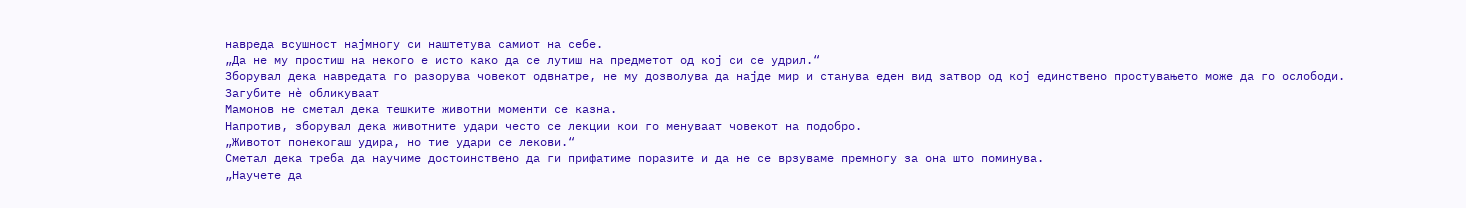навреда всушност најмногу си наштетува самиот на себе.
„Да не му простиш на некого е исто како да се лутиш на предметот од кој си се удрил.“
Зборувал дека навредата го разорува човекот одвнатре, не му дозволува да најде мир и станува еден вид затвор од кој единствено простувањето може да го ослободи.
Загубите нè обликуваат
Мамонов не сметал дека тешките животни моменти се казна.
Напротив, зборувал дека животните удари често се лекции кои го менуваат човекот на подобро.
„Животот понекогаш удира, но тие удари се лекови.“
Сметал дека треба да научиме достоинствено да ги прифатиме поразите и да не се врзуваме премногу за она што поминува.
„Научете да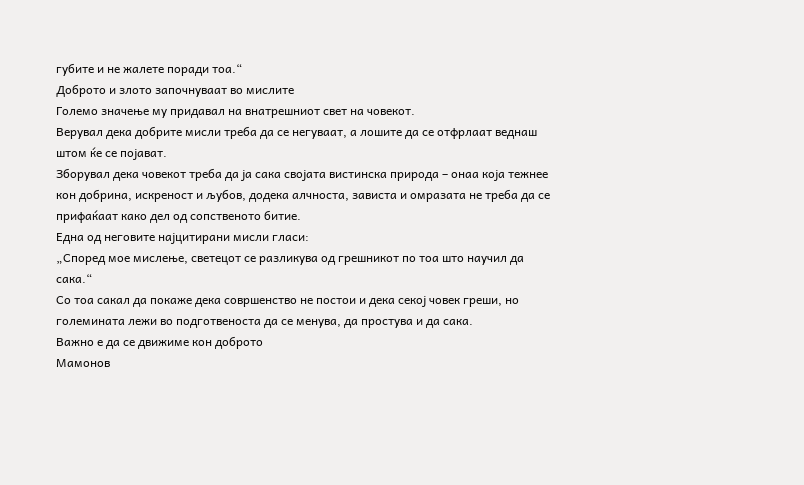губите и не жалете поради тоа.“
Доброто и злото започнуваат во мислите
Големо значење му придавал на внатрешниот свет на човекот.
Верувал дека добрите мисли треба да се негуваат, а лошите да се отфрлаат веднаш штом ќе се појават.
Зборувал дека човекот треба да ја сака својата вистинска природа – онаа која тежнее кон добрина, искреност и љубов, додека алчноста, зависта и омразата не треба да се прифаќаат како дел од сопственото битие.
Една од неговите најцитирани мисли гласи:
„Според мое мислење, светецот се разликува од грешникот по тоа што научил да сака.“
Со тоа сакал да покаже дека совршенство не постои и дека секој човек греши, но големината лежи во подготвеноста да се менува, да простува и да сака.
Важно е да се движиме кон доброто
Мамонов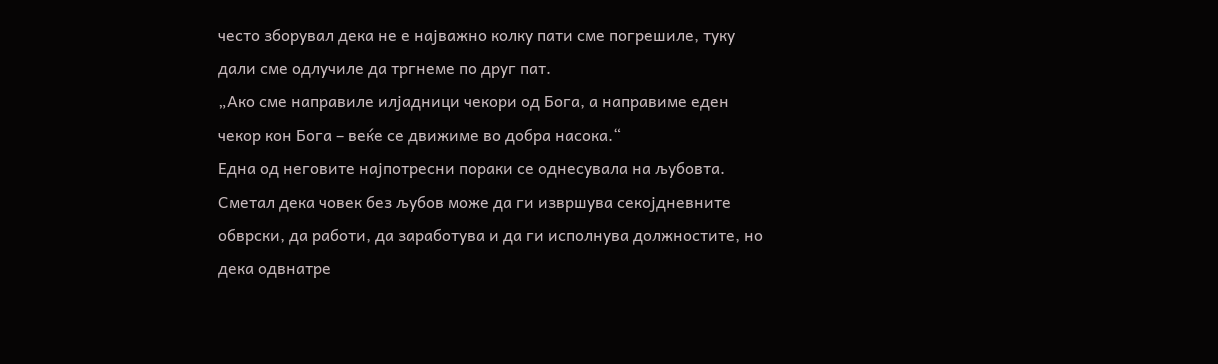често зборувал дека не е најважно колку пати сме погрешиле, туку дали сме одлучиле да тргнеме по друг пат.
„Ако сме направиле илјадници чекори од Бога, а направиме еден чекор кон Бога – веќе се движиме во добра насока.“
Една од неговите најпотресни пораки се однесувала на љубовта.
Сметал дека човек без љубов може да ги извршува секојдневните обврски, да работи, да заработува и да ги исполнува должностите, но дека одвнатре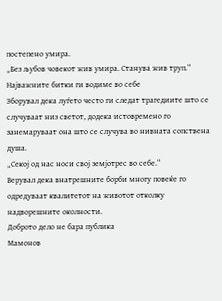постепено умира.
„Без љубов човекот жив умира. Станува жив труп.“
Најважните битки ги водиме во себе
Зборувал дека луѓето често ги следат трагедиите што се случуваат низ светот, додека истовремено го занемаруваат она што се случува во нивната сопствена душа.
„Секој од нас носи свој земјотрес во себе.“
Верувал дека внатрешните борби многу повеќе го одредуваат квалитетот на животот отколку надворешните околности.
Доброто дело не бара публика
Мамонов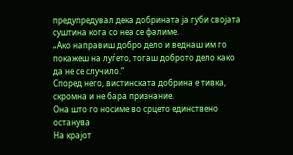предупредувал дека добрината ја губи својата суштина кога со неа се фалиме.
„Ако направиш добро дело и веднаш им го покажеш на луѓето, тогаш доброто дело како да не се случило.“
Според него, вистинската добрина е тивка, скромна и не бара признание.
Она што го носиме во срцето единствено останува
На крајот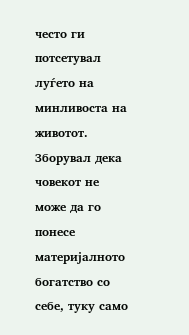често ги потсетувал луѓето на минливоста на животот.
Зборувал дека човекот не може да го понесе материјалното богатство со себе, туку само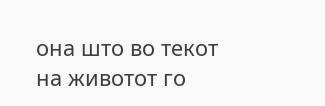она што во текот на животот го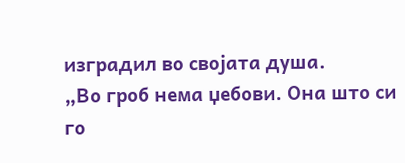изградил во својата душа.
„Во гроб нема џебови. Она што си го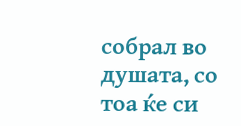собрал во душата, со тоа ќе си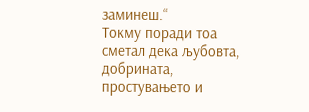заминеш.“
Токму поради тоа сметал дека љубовта, добрината, простувањето и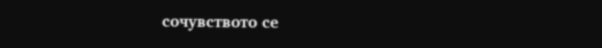сочувството се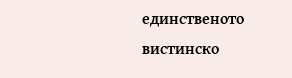единственото вистинско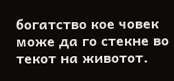богатство кое човек може да го стекне во текот на животот.